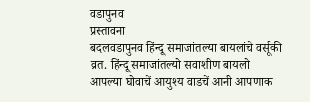वडापुनव
प्रस्तावना
बदलवडापुनव हिंन्दू समाजांतल्या बायलांचे वर्सूकी व्रत. हिंन्दू समाजांतल्यो सवाशीण बायलो आपल्या घोवाचें आयुश्य वाडचें आनी आपणाक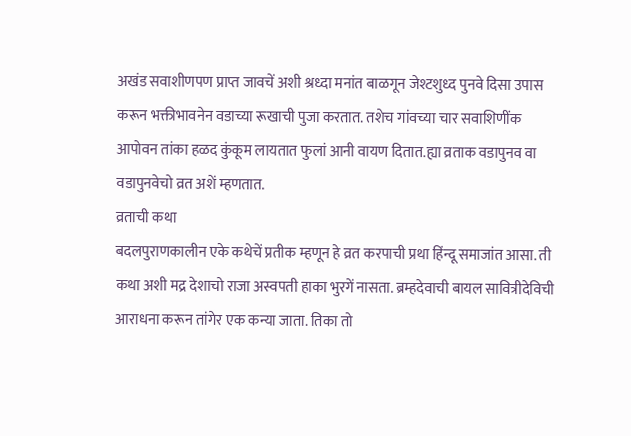अखंड सवाशीणपण प्राप्त जावचें अशी श्रध्दा मनांत बाळगून जेश्टशुध्द पुनवे दिसा उपास करून भक्तीभावनेन वडाच्या रूखाची पुजा करतात. तशेच गांवच्या चार सवाशिणींक आपोवन तांका हळद कुंकूम लायतात फुलां आनी वायण दितात.ह्या व्रताक वडापुनव वा वडापुनवेचो व्रत अशें म्हणतात.
व्रताची कथा
बदलपुराणकालीन एके कथेचें प्रतीक म्हणून हे व्रत करपाची प्रथा हिंन्दू समाजांत आसा. ती कथा अशी मद्र देशाचो राजा अस्वपती हाका भुरगें नासता. ब्रम्हदेवाची बायल सावित्रीदेविची आराधना करून तांगेर एक कन्या जाता. तिका तो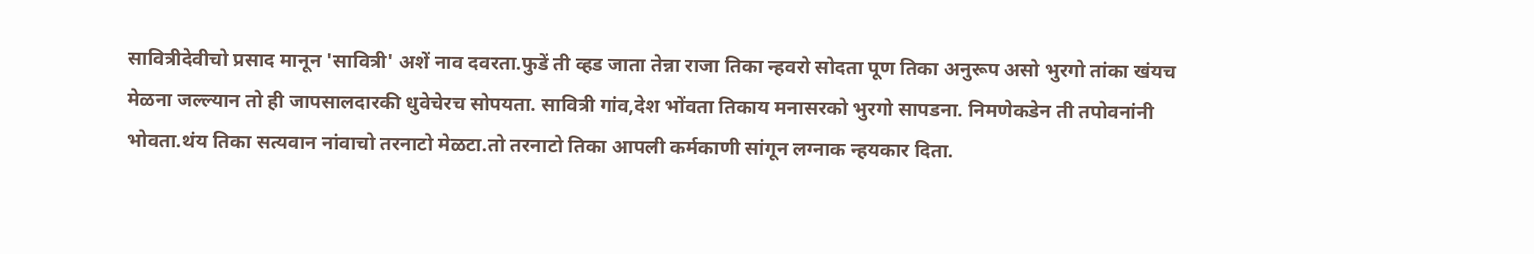सावित्रीदेवीचो प्रसाद मानून 'सावित्री' अशें नाव दवरता.फुडें ती व्हड जाता तेन्ना राजा तिका न्हवरो सोदता पूण तिका अनुरूप असो भुरगो तांका खंयच मेळना जल्ल्यान तो ही जापसालदारकी धुवेचेरच सोपयता. सावित्री गांव,देश भोंवता तिकाय मनासरको भुरगो सापडना. निमणेकडेन ती तपोवनांनी भोवता.थंय तिका सत्यवान नांवाचो तरनाटो मेळटा.तो तरनाटो तिका आपली कर्मकाणी सांगून लग्नाक न्हयकार दिता.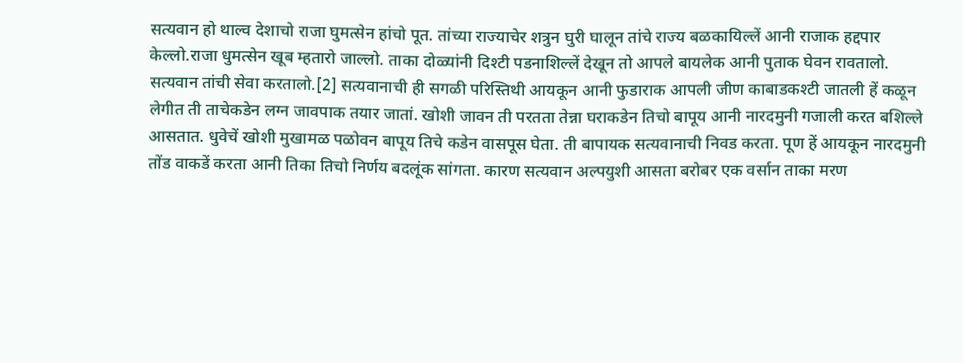सत्यवान हो थाल्व देशाचो राजा घुमत्सेन हांचो पूत. तांच्या राज्याचेर शत्रुन घुरी घालून तांचे राज्य बळकायिल्लें आनी राजाक हद्दपार केल्लो.राजा धुमत्सेन खूब म्हतारो जाल्लो. ताका दोळ्यांनी दिश्टी पडनाशिल्लें देखून तो आपले बायलेक आनी पुताक घेवन रावतालो. सत्यवान तांची सेवा करतालो.[2] सत्यवानाची ही सगळी परिस्तिथी आयकून आनी फुडाराक आपली जीण काबाडकश्टी जातली हें कळून लेगीत ती ताचेकडेन लग्न जावपाक तयार जातां. खोशी जावन ती परतता तेन्ना घराकडेन तिचो बापूय आनी नारदमुनी गजाली करत बशिल्ले आसतात. धुवेचें खोशी मुखामळ पळोवन बापूय तिचे कडेन वासपूस घेता. ती बापायक सत्यवानाची निवड करता. पूण हें आयकून नारदमुनी तोंड वाकडें करता आनी तिका तिचो निर्णय बदलूंक सांगता. कारण सत्यवान अल्पयुशी आसता बरोबर एक वर्सान ताका मरण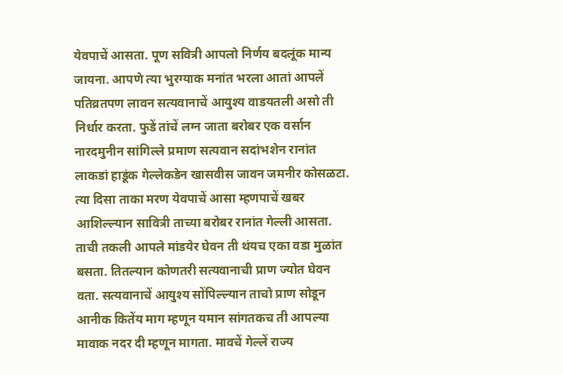येवपाचें आसता. पूण सवित्री आपलो निर्णय बदलूंक मान्य जायना. आपणे त्या भुरग्याक मनांत भरला आतां आपलें पतिव्रतपण लावन सत्यवानाचें आयुश्य वाडयतली असो ती निर्धार करता. फुडें तांचें लग्न जाता बरोबर एक वर्सान नारदमुनीन सांगिल्ले प्रमाण सत्यवान सदांभशेन रानांत लाकडां हाडूंक गेल्लेकडेन खासवीस जावन जमनीर कोसळटा. त्या दिसा ताका मरण येवपाचें आसा म्हणपाचें खबर आशिल्ल्यान सावित्री ताच्या बरोबर रानांत गेल्ली आसता. ताची तकली आपले मांडयेर घेवन ती थंयच एका वडा मुळांत बसता. तितल्यान कोणतरी सत्यवानाची प्राण ज्योत घेवन वता. सत्यवानाचें आयुश्य सोंपिल्ल्यान ताचो प्राण सोडून आनीक कितेंय माग म्हणून यमान सांगतकच ती आपल्या मावाक नदर दी म्हणून मागता. मावचें गेल्लें राज्य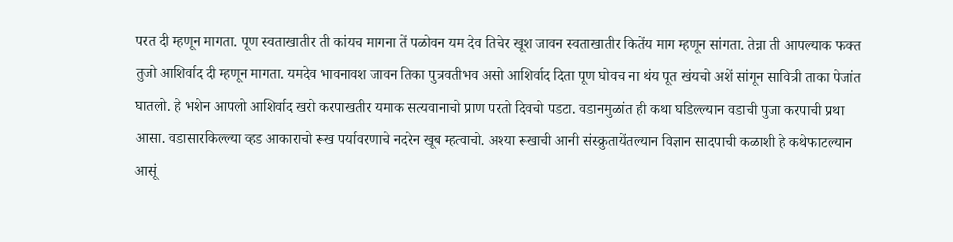परत दी म्हणून मागता. पूण स्वताखातीर ती कांयच मागना तें पळोवन यम देव तिचेर खूश जावन स्वताखातीर कितेंय माग म्हणून सांगता. तेन्ना ती आपल्याक फक्त तुजो आशिर्वाद दी म्हणून मागता. यमदेव भावनावश जावन तिका पुत्रवतीभव असो आशिर्वाद दिता पूण घोवच ना थंय पूत खंयचो अशें सांगून सावित्री ताका पेजांत घातलो. हे भशेन आपलो आशिर्वाद खरो करपाखतीर यमाक सत्यवानाचो प्राण परतो दिवचो पडटा. वडानमुळांत ही कथा घडिल्ल्यान वडाची पुजा करपाची प्रथा आसा. वडासारकिल्ल्या व्हड आकाराचो रूख पर्यावरणाचे नदरेन खूब म्हत्वाचो. अश्या रूखाची आनी संस्क्रुतायेंतल्यान विज्ञान सादपाची कळाशी हे कथेफाटल्यान आसूं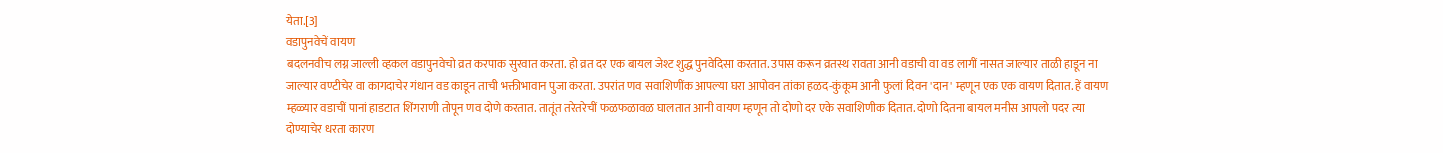येता.[3]
वडापुनवेचें वायण
बदलनवीच लग्न जाल्ली व्हकल वडापुनवेचो व्रत करपाक सुरवात करता. हो व्रत दर एक बायल जेश्ट शुद्ध पुनवेदिसा करतात. उपास करून व्रतस्थ रावता आनी वडाची वा वड लागीं नासत जाल्यार ताळी हाडून ना जाल्यार वण्टीचेर वा कागदाचेर गंधान वड काडून ताची भक्तीभावान पुजा करता. उपरांत णव सवाशिणींक आपल्या घरा आपोवन तांका हळद-कुंकूम आनी फुलां दिवन 'दान' म्हणून एक एक वायण दितात. हें वायण म्हळ्यार वडाचीं पानां हाडटात शिंगराणी तोपून णव दोणे करतात. तातूंत तरेतरेचीं फळफळावळ घालतात आनी वायण म्हणून तो दोणो दर एके सवाशिणीक दितात. दोणो दितना बायल मनीस आपलो पदर त्या दोण्याचेर धरता कारण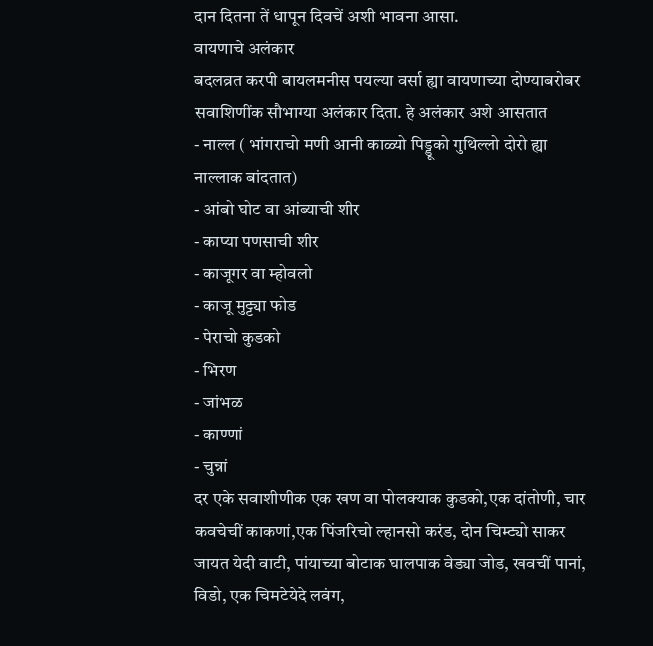दान दितना तें धापून दिवचें अशी भावना आसा.
वायणाचे अलंकार
बदलव्रत करपी बायलमनीस पयल्या वर्सा ह्या वायणाच्या दोण्याबरोबर सवाशिणींक सौभाग्या अलंकार दिता. हे अलंकार अशे आसतात
- नाल्ल ( भांगराचो मणी आनी काळ्यो पिड्डूको गुथिल्लो दोरो ह्या नाल्लाक बांदतात)
- आंबो घोट वा आंब्याची शीर
- काप्या पणसाची शीर
- काजूगर वा म्होवलो
- काजू मुट्ट्या फोड
- पेराचो कुडको
- भिरण
- जांभळ
- काण्णां
- चुन्नां
दर एके सवाशीणीक एक खण वा पोलक्याक कुडको,एक दांतोणी, चार कवचेचीं काकणां,एक पिंजरिचो ल्हानसो करंड, दोन चिम्ट्यो साकर जायत येदी वाटी, पांयाच्या बोटाक घालपाक वेड्या जोड, खवचीं पानां, विडो, एक चिमटेयेदे लवंग,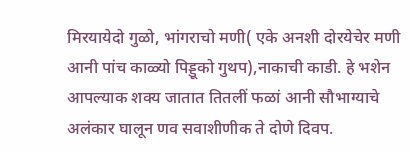मिरयायेदो गुळो, भांगराचो मणी( एके अनशी दोरयेचेर मणी आनी पांच काळ्यो पिड्डूको गुथप),नाकाची काडी. हे भशेन आपल्याक शक्य जातात तितलीं फळां आनी सौभाग्याचे अलंकार घालून णव सवाशीणीक ते दोणे दिवप.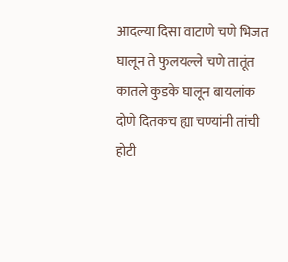आदल्या दिसा वाटाणे चणे भिजत घालून ते फुलयल्ले चणे तातूंत कातले कुडके घालून बायलांक दोणे दितकच ह्या चण्यांनी तांची होटी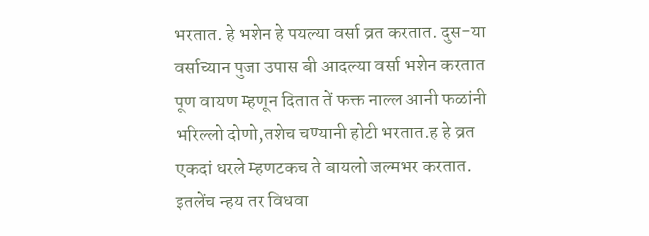भरतात. हे भशेन हे पयल्या वर्सा व्रत करतात. दुस-या वर्साच्यान पुजा उपास बी आदल्या वर्सा भशेन करतात पूण वायण म्हणून दितात तें फक्त नाल्ल आनी फळांनी भरिल्लो दोणो,तशेच चण्यानी होटी भरतात.ह हे व्रत एकदां धरले म्हणटकच ते बायलो जल्मभर करतात. इतलेंच न्हय तर विधवा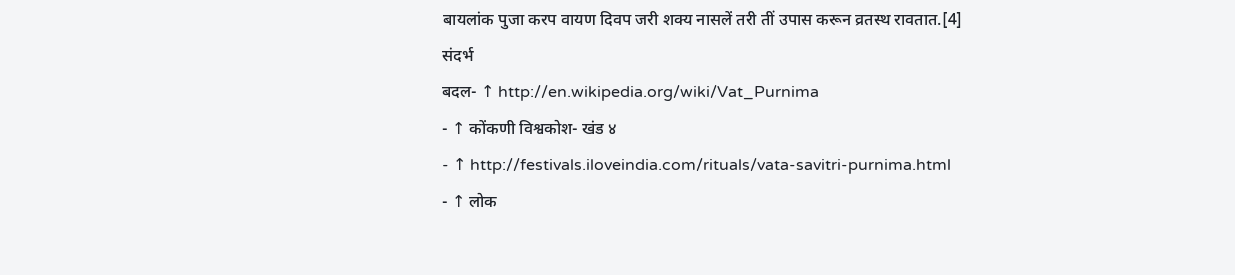बायलांक पुजा करप वायण दिवप जरी शक्य नासलें तरी तीं उपास करून व्रतस्थ रावतात.[4]
संदर्भ
बदल- ↑ http://en.wikipedia.org/wiki/Vat_Purnima
- ↑ कोंकणी विश्वकोश- खंड ४
- ↑ http://festivals.iloveindia.com/rituals/vata-savitri-purnima.html
- ↑ लोक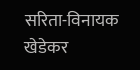सरिता-विनायक खेडेकर